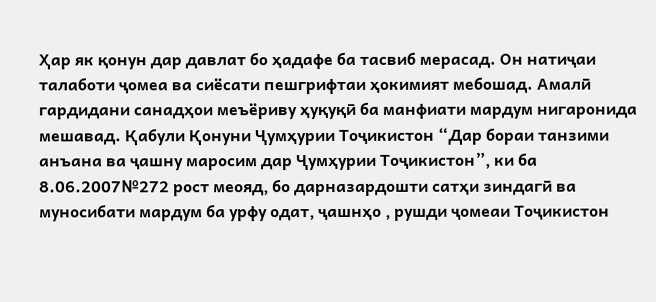Ҳар як қонун дар давлат бо ҳадафе ба тасвиб мерасад. Он натиҷаи талаботи ҷомеа ва сиёсати пешгрифтаи ҳокимият мебошад. Амалӣ гардидани санадҳои меъёриву ҳуқуқӣ ба манфиати мардум нигаронида мешавад. Қабули Қонуни Ҷумҳурии Тоҷикистон “Дар бораи танзими анъана ва ҷашну маросим дар Ҷумҳурии Тоҷикистон”, ки ба 8.06.2007№272 рост меояд, бо дарназардошти сатҳи зиндагӣ ва муносибати мардум ба урфу одат, ҷашнҳо , рушди ҷомеаи Тоҷикистон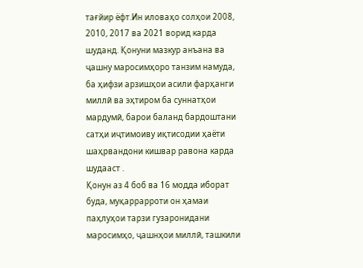тағйир ёфт.Ин иловаҳо солҳои 2008, 2010, 2017 ва 2021 ворид карда шуданд. Қонуни мазкур анъана ва ҷашну маросимҳоро танзим намуда, ба ҳифзи арзишҳои асили фарҳанги миллӣ ва эҳтиром ба суннатҳои мардумӣ, барои баланд бардоштани сатҳи иҷтимоиву иқтисодии ҳаёти шаҳрвандони кишвар равона карда шудааст .
Қонун аз 4 боб ва 16 модда иборат буда, муқаррарроти он ҳамаи паҳлуҳои тарзи гузаронидани маросимҳо, ҷашнҳои миллӣ, ташкили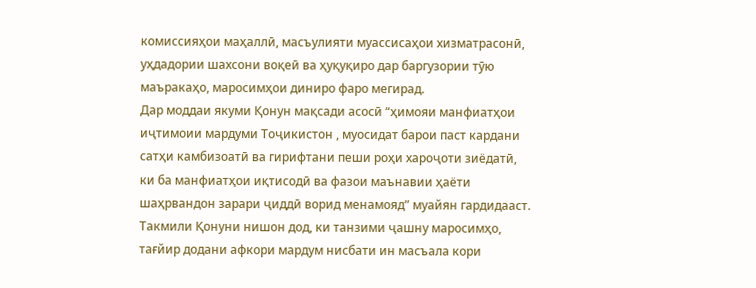комиссияҳои маҳаллӣ, масъулияти муассисаҳои хизматрасонӣ, уҳдадории шахсони воқеӣ ва ҳуқуқиро дар баргузории тӯю маъракаҳо, маросимҳои диниро фаро мегирад.
Дар моддаи якуми Қонун мақсади асосӣ “ҳимояи манфиатҳои иҷтимоии мардуми Тоҷикистон , муосидат барои паст кардани сатҳи камбизоатӣ ва гирифтани пеши роҳи хароҷоти зиёдатӣ, ки ба манфиатҳои иқтисодӣ ва фазои маънавии ҳаёти шаҳрвандон зарари ҷиддӣ ворид менамояд” муайян гардидааст.
Такмили Қонуни нишон дод, ки танзими ҷашну маросимҳо, тағйир додани афкори мардум нисбати ин масъала кори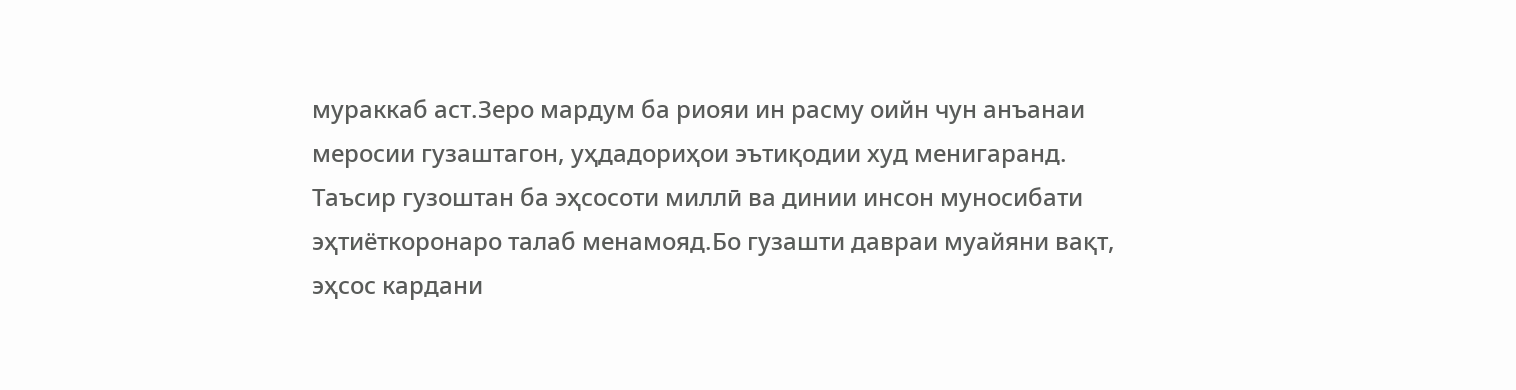мураккаб аст.Зеро мардум ба риояи ин расму оийн чун анъанаи меросии гузаштагон, уҳдадориҳои эътиқодии худ менигаранд. Таъсир гузоштан ба эҳсосоти миллӣ ва динии инсон муносибати эҳтиёткоронаро талаб менамояд.Бо гузашти давраи муайяни вақт, эҳсос кардани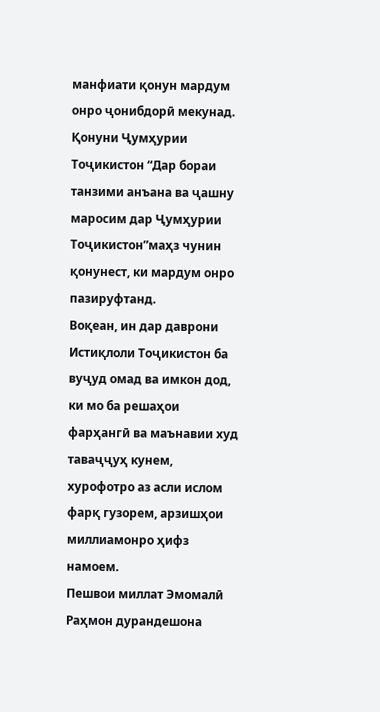манфиати қонун мардум онро ҷонибдорӣ мекунад.
Қонуни Ҷумҳурии Тоҷикистон “Дар бораи танзими анъана ва ҷашну маросим дар Ҷумҳурии Тоҷикистон”маҳз чунин қонунест, ки мардум онро пазируфтанд.
Воқеан, ин дар даврони Истиқлоли Тоҷикистон ба вуҷуд омад ва имкон дод, ки мо ба решаҳои фарҳангӣ ва маънавии худ таваҷҷуҳ кунем, хурофотро аз асли ислом фарқ гузорем, арзишҳои миллиамонро ҳифз намоем.
Пешвои миллат Эмомалӣ Раҳмон дурандешона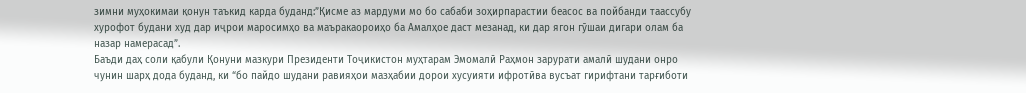зимни муҳокимаи қонун таъкид карда буданд:”Қисме аз мардуми мо бо сабаби зоҳирпарастии беасос ва пойбанди таассубу хурофот будани худ дар иҷрои маросимҳо ва маъракаороиҳо ба Амалҳое даст мезанад, ки дар ягон гӯшаи дигари олам ба назар намерасад”.
Баъди даҳ соли қабули Қонуни мазкури Президенти Тоҷикистон муҳтарам Эмомалӣ Раҳмон зарурати амалӣ шудани онро чунин шарҳ дода буданд, ки “бо пайдо шудани равияҳои мазҳабии дорои хусуияти ифротӣва вусъат гирифтани тарғиботи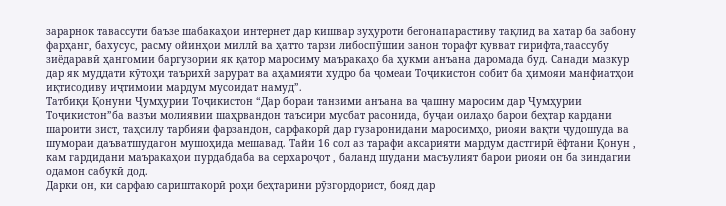зарарнок тавассути баъзе шабакаҳои интернет дар кишвар зуҳуроти бегонапарастиву тақлид ва хатар ба забону фарҳанг, бахусус, расму ойинҳои миллӣ ва ҳатто тарзи либоспӯшии занон торафт қувват гирифта,таассубу зиёдаравӣ ҳангомии баргузории як қатор маросиму маъракаҳо ба ҳукми анъана даромада буд. Санади мазкур дар як муддати кӯтоҳи таърихӣ зарурат ва аҳамияти худро ба ҷомеаи Тоҷикистон собит ба ҳимояи манфиатҳои иқтисодиву иҷтимоии мардум мусоидат намуд”.
Татбиқи Қонуни Ҷумҳурии Тоҷикистон “Дар бораи танзими анъана ва ҷашну маросим дар Ҷумҳурии Тоҷикистон”ба вазъи молиявии шаҳрвандон таъсири мусбат расонида, буҷаи оилаҳо барои беҳтар кардани шароити зист, таҳсилу тарбияи фарзандон, сарфакорӣ дар гузаронидани маросимҳо, риояи вақти ҷудошуда ва шумораи даъватшудагон мушоҳида мешавад. Тайи 16 сол аз тарафи аксарияти мардум дастгирӣ ёфтани Қонун , кам гардидани маъракаҳои пурдабдаба ва серхароҷот , баланд шудани масъулият барои риояи он ба зиндагии одамон сабукӣ дод.
Дарки он, ки сарфаю сариштакорӣ роҳи беҳтарини рӯзгордорист, бояд дар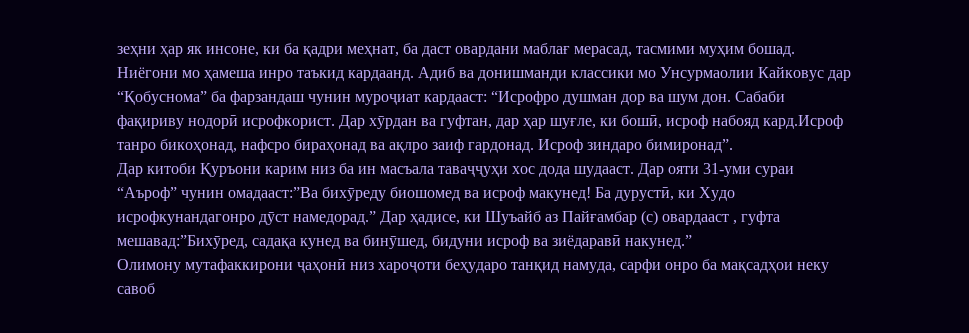зеҳни ҳар як инсоне, ки ба қадри меҳнат, ба даст овардани маблағ мерасад, тасмими муҳим бошад.
Ниёгони мо ҳамеша инро таъкид кардаанд. Адиб ва донишманди классики мо Унсурмаолии Кайковус дар “Қобуснома” ба фарзандаш чунин муроҷиат кардааст: “Исрофро душман дор ва шум дон. Сабаби фақириву нодорӣ исрофкорист. Дар хӯрдан ва гуфтан, дар ҳар шуғле, ки бошӣ, исроф набояд кард.Исроф танро бикоҳонад, нафсро бираҳонад ва ақлро заиф гардонад. Исроф зиндаро бимиронад”.
Дар китоби Қуръони карим низ ба ин масъала таваҷҷуҳи хос дода шудааст. Дар ояти 31-уми сураи “Аъроф” чунин омадааст:”Ва бихӯреду биошомед ва исроф макунед! Ба дурустӣ, ки Худо исрофкунандагонро дӯст намедорад.” Дар ҳадисе, ки Шуъайб аз Пайғамбар (с) овардааст , гуфта мешавад:”Бихӯред, садақа кунед ва бинӯшед, бидуни исроф ва зиёдаравӣ накунед.”
Олимону мутафаккирони ҷаҳонӣ низ хароҷоти беҳударо танқид намуда, сарфи онро ба мақсадҳои неку савоб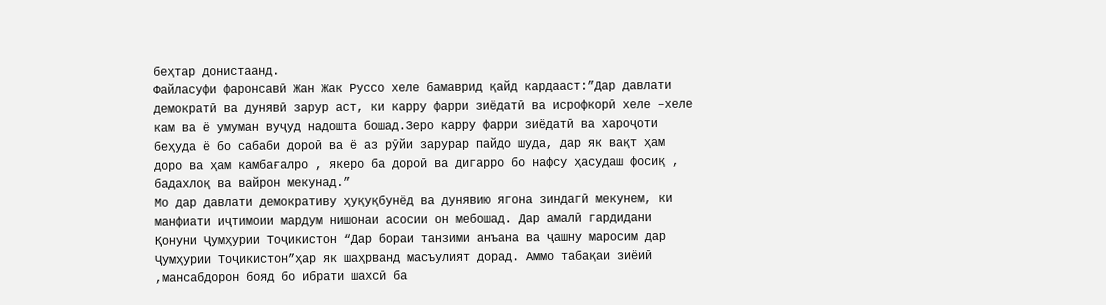беҳтар донистаанд.
Файласуфи фаронсавӣ Жан Жак Руссо хеле бамаврид қайд кардааст:”Дар давлати демократӣ ва дунявӣ зарур аст, ки карру фарри зиёдатӣ ва исрофкорӣ хеле –хеле кам ва ё умуман вуҷуд надошта бошад.Зеро карру фарри зиёдатӣ ва хароҷоти беҳуда ё бо сабаби дороӣ ва ё аз рӯйи зарурар пайдо шуда, дар як вақт ҳам доро ва ҳам камбағалро , якеро ба дороӣ ва дигарро бо нафсу ҳасудаш фосиқ , бадахлоқ ва вайрон мекунад.”
Мо дар давлати демокративу ҳуқуқбунёд ва дунявию ягона зиндагӣ мекунем, ки манфиати иҷтимоии мардум нишонаи асосии он мебошад. Дар амалӣ гардидани Қонуни Ҷумҳурии Тоҷикистон “Дар бораи танзими анъана ва ҷашну маросим дар Ҷумҳурии Тоҷикистон”ҳар як шаҳрванд масъулият дорад. Аммо табақаи зиёиӣ ,мансабдорон бояд бо ибрати шахсӣ ба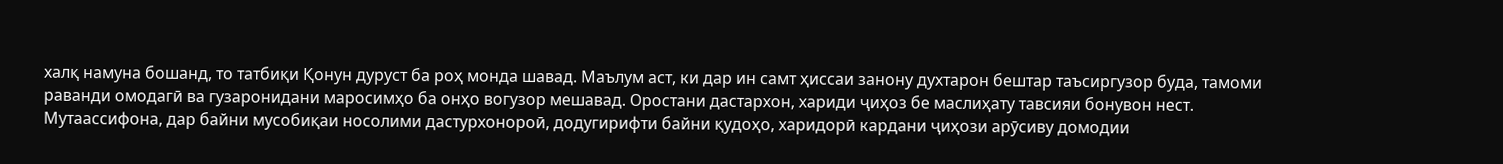халқ намуна бошанд, то татбиқи Қонун дуруст ба роҳ монда шавад. Маълум аст, ки дар ин самт ҳиссаи занону духтарон бештар таъсиргузор буда, тамоми раванди омодагӣ ва гузаронидани маросимҳо ба онҳо вогузор мешавад. Оростани дастархон, хариди ҷиҳоз бе маслиҳату тавсияи бонувон нест. Мутаассифона, дар байни мусобиқаи носолими дастурхонороӣ, додугирифти байни қудоҳо, харидорӣ кардани ҷиҳози арӯсиву домодии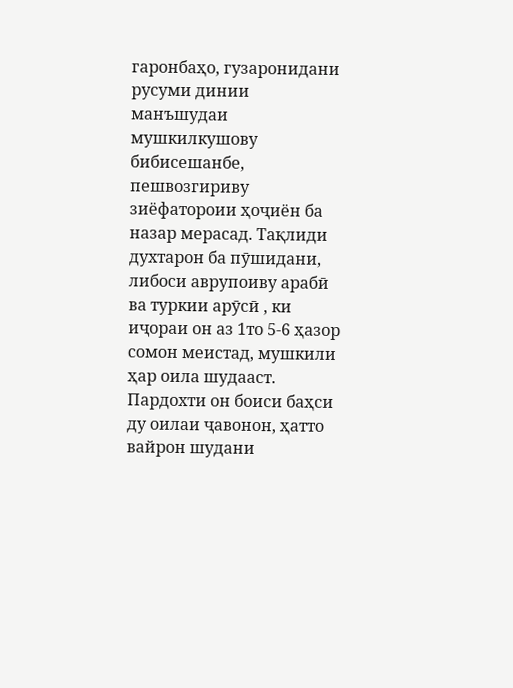гаронбаҳо, гузаронидани русуми динии манъшудаи мушкилкушову бибисешанбе, пешвозгириву зиёфатороии ҳоҷиён ба назар мерасад. Тақлиди духтарон ба пӯшидани, либоси аврупоиву арабӣ ва туркии арӯсӣ , ки иҷораи он аз 1то 5-6 ҳазор сомон меистад, мушкили ҳар оила шудааст. Пардохти он боиси баҳси ду оилаи ҷавонон, ҳатто вайрон шудани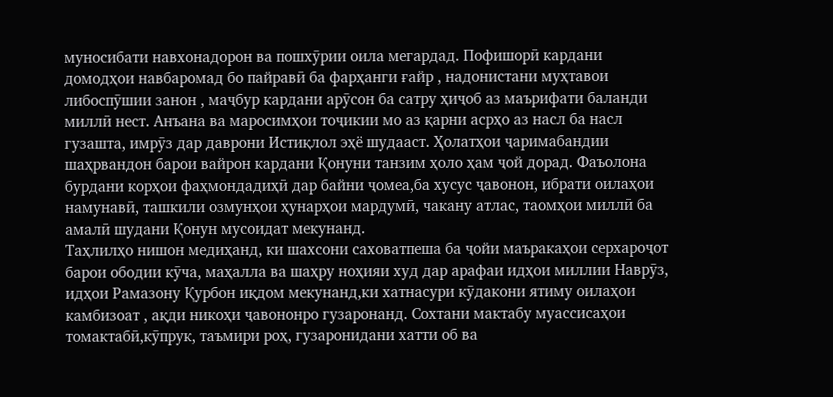муносибати навхонадорон ва пошхӯрии оила мегардад. Пофишорӣ кардани домодҳои навбаромад бо пайравӣ ба фарҳанги ғайр , надонистани муҳтавои либоспӯшии занон , маҷбур кардани арӯсон ба сатру ҳиҷоб аз маърифати баланди миллӣ нест. Анъана ва маросимҳои тоҷикии мо аз қарни асрҳо аз насл ба насл гузашта, имрӯз дар даврони Истиқлол эҳё шудааст. Ҳолатҳои ҷаримабандии шаҳрвандон барои вайрон кардани Қонуни танзим ҳоло ҳам ҷой дорад. Фаъолона бурдани корҳои фаҳмондадиҳӣ дар байни ҷомеа,ба хусус ҷавонон, ибрати оилаҳои намунавӣ, ташкили озмунҳои ҳунарҳои мардумӣ, чакану атлас, таомҳои миллӣ ба амалӣ шудани Қонун мусоидат мекунанд.
Таҳлилҳо нишон медиҳанд, ки шахсони саховатпеша ба ҷойи маъракаҳои серхароҷот барои ободии кӯча, маҳалла ва шаҳру ноҳияи худ дар арафаи идҳои миллии Наврӯз, идҳои Рамазону Қурбон иқдом мекунанд,ки хатнасури кӯдакони ятиму оилаҳои камбизоат , ақди никоҳи ҷавононро гузаронанд. Сохтани мактабу муассисаҳои томактабӣ,кӯпрук, таъмири роҳ, гузаронидани хатти об ва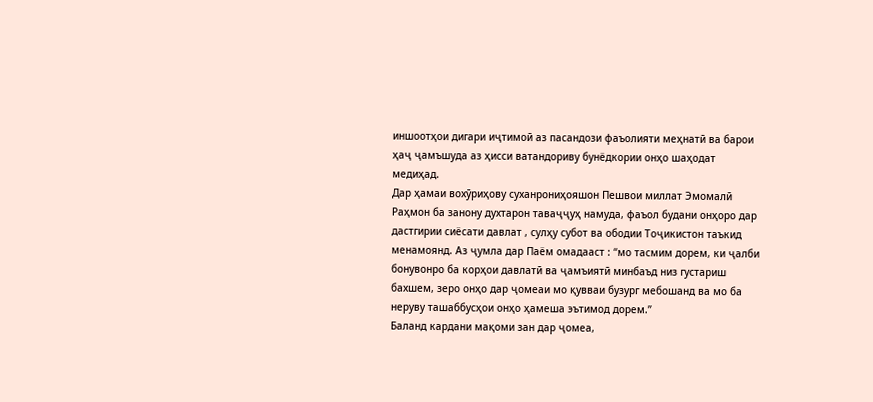иншоотҳои дигари иҷтимоӣ аз пасандози фаъолияти меҳнатӣ ва барои ҳаҷ ҷамъшуда аз ҳисси ватандориву бунёдкории онҳо шаҳодат медиҳад.
Дар ҳамаи вохӯриҳову суханрониҳояшон Пешвои миллат Эмомалӣ Раҳмон ба занону духтарон таваҷҷуҳ намуда, фаъол будани онҳоро дар дастгирии сиёсати давлат , сулҳу субот ва ободии Тоҷикистон таъкид менамоянд. Аз ҷумла дар Паём омадааст : “мо тасмим дорем, ки ҷалби бонувонро ба корҳои давлатӣ ва ҷамъиятӣ минбаъд низ густариш бахшем, зеро онҳо дар ҷомеаи мо қувваи бузург мебошанд ва мо ба неруву ташаббусҳои онҳо ҳамеша эътимод дорем.”
Баланд кардани мақоми зан дар ҷомеа,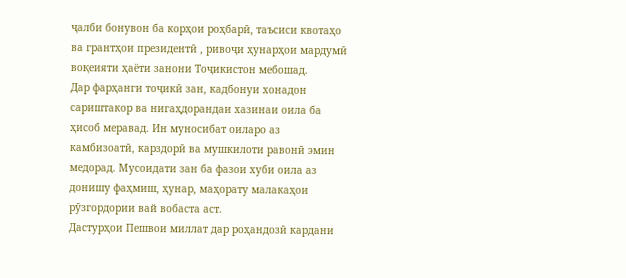ҷалби бонувон ба корҳои роҳбарӣ, таъсиси квотаҳо ва грантҳои президентӣ , ривоҷи ҳунарҳои мардумӣ воқеияти ҳаёти занони Тоҷикистон мебошад.
Дар фарҳанги тоҷикӣ зан, кадбонуи хонадон сариштакор ва нигаҳдорандаи хазинаи оила ба ҳисоб меравад. Ин муносибат оиларо аз камбизоатӣ, карздорӣ ва мушкилоти равонӣ эмин медорад. Мусоидати зан ба фазои хуби оила аз донишу фаҳмиш, ҳунар, маҳорату малакаҳои рӯзгордории вай вобаста аст.
Дастурҳои Пешвои миллат дар роҳандозӣ кардани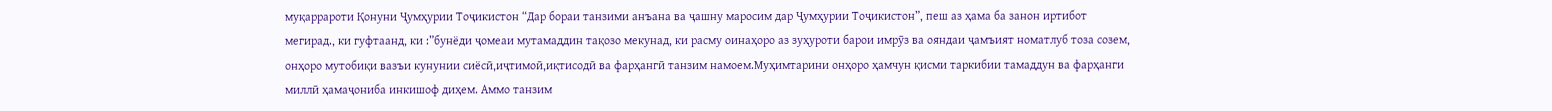муқаррароти Қонуни Ҷумҳурии Тоҷикистон “Дар бораи танзими анъана ва ҷашну маросим дар Ҷумҳурии Тоҷикистон”, пеш аз ҳама ба занон иртибот мегирад., ки гуфтаанд, ки :”бунёди ҷомеаи мутамаддин тақозо мекунад, ки расму оинаҳоро аз зуҳуроти барои имрӯз ва ояндаи ҷамъият номатлуб тоза созем, онҳоро мутобиқи вазъи кунунии сиёсӣ,иҷтимоӣ,иқтисодӣ ва фарҳангӣ танзим намоем.Муҳимтарини онҳоро ҳамчун қисми таркибии тамаддун ва фарҳанги миллӣ ҳамаҷониба инкишоф диҳем. Аммо танзим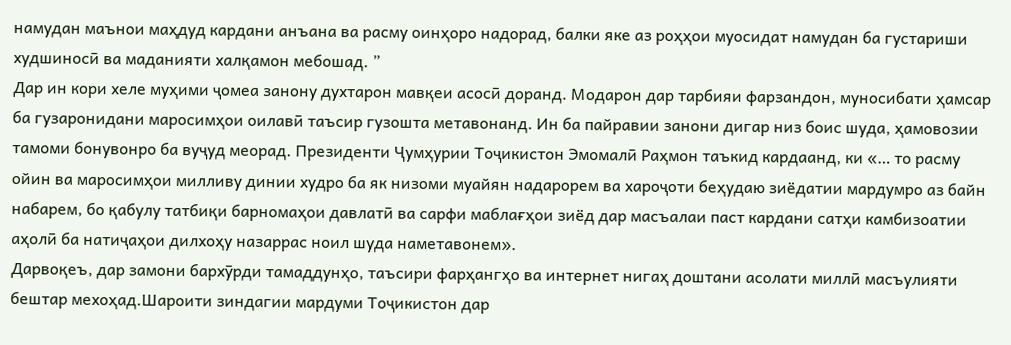намудан маънои маҳдуд кардани анъана ва расму оинҳоро надорад, балки яке аз роҳҳои муосидат намудан ба густариши худшиносӣ ва маданияти халқамон мебошад. ”
Дар ин кори хеле муҳими ҷомеа занону духтарон мавқеи асосӣ доранд. Модарон дар тарбияи фарзандон, муносибати ҳамсар ба гузаронидани маросимҳои оилавӣ таъсир гузошта метавонанд. Ин ба пайравии занони дигар низ боис шуда, ҳамовозии тамоми бонувонро ба вуҷуд меорад. Президенти Ҷумҳурии Тоҷикистон Эмомалӣ Раҳмон таъкид кардаанд, ки «… то расму ойин ва маросимҳои милливу динии худро ба як низоми муайян надарорем ва хароҷоти беҳудаю зиёдатии мардумро аз байн набарем, бо қабулу татбиқи барномаҳои давлатӣ ва сарфи маблағҳои зиёд дар масъалаи паст кардани сатҳи камбизоатии аҳолӣ ба натиҷаҳои дилхоҳу назаррас ноил шуда наметавонем».
Дарвоқеъ, дар замони бархӯрди тамаддунҳо, таъсири фарҳангҳо ва интернет нигаҳ доштани асолати миллӣ масъулияти бештар мехоҳад.Шароити зиндагии мардуми Тоҷикистон дар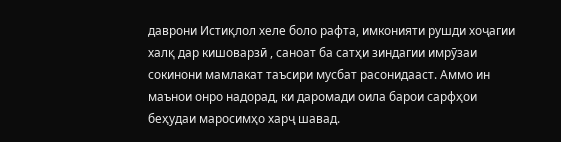даврони Истиқлол хеле боло рафта, имконияти рушди хоҷагии халқ дар кишоварзӣ , саноат ба сатҳи зиндагии имрӯзаи сокинони мамлакат таъсири мусбат расонидааст. Аммо ин маънои онро надорад, ки даромади оила барои сарфҳои беҳудаи маросимҳо харҷ шавад.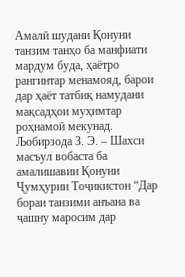Амалӣ шудани Қонуни танзим танҳо ба манфиати мардум буда, ҳаётро рангинтар менамояд, барои дар ҳаёт татбиқ намудани мақсадҳои муҳимтар роҳнамоӣ мекунад.
Љобирзода З. Э. – Шахси масъул вобаста ба амалишавии Қонуни Ҷумҳурии Тоҷикистон “Дар бораи танзими анъана ва ҷашну маросим дар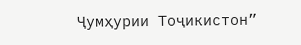Ҷумҳурии Тоҷикистон”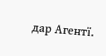дар Агентї.